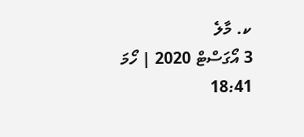ކ. މާލެ
3 އޯގަސްޓް 2020 | ހޯމަ 18:41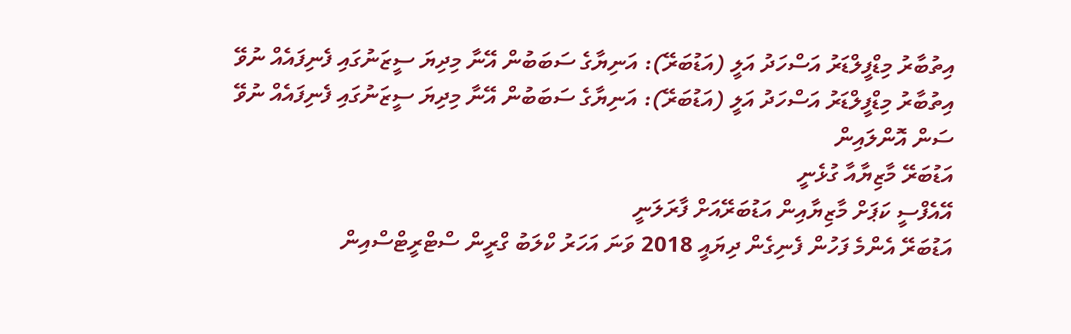އިތުބާރު މިޑްފީލްޑަރު އަސްހަދު އަލީ (އަޑުބަރޭ): އަނިޔާގެ ސަބަބުން އޭނާ މިދިޔަ ސީޒަނުގައި ފެނިފައެއް ނުވޭ
އިތުބާރު މިޑްފީލްޑަރު އަސްހަދު އަލީ (އަޑުބަރޭ): އަނިޔާގެ ސަބަބުން އޭނާ މިދިޔަ ސީޒަނުގައި ފެނިފައެއް ނުވޭ
ސަން އޮންލައިން
އަޑުބަރޭ މާޒިޔާއާ ގުޅެނީ
އޭއެފްސީ ކަޕަށް މާޒިޔާއިން އަޑުބަރޭއަށް ފާރަލަނީ
އަޑުބަރޭ އެންމެ ފަހުން ފެނިގެން ދިޔައީ 2018 ވަނަ އަހަރު ކްލަބު ގްރީން ސްޓްރީޓްސްއިން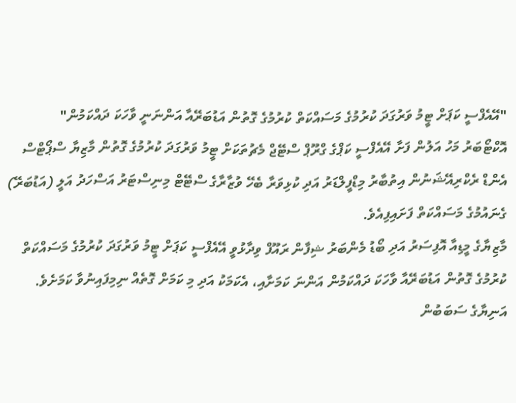"އޭއެފްސީ ކަޕަށް ޓީމު ވަރުގަދަ ކުރުމުގެ މަސައްކަތް ކުރުމުގެ ގޮތުން އަޑުބަރޭއާ އަންނަނީ ވާހަކަ ދައްކަމުން"
އޮކްޓޯބަރު މަހު އަލުން ފަށާ އޭއެފްސީ ކަޕްގެ ގްރޫޕް ސްޓޭޖް މެޗުތަކަށް ޓީމު ވަރުގަދަ ކުރުމުގެ ގޮތުން މާޒިޔާ ސްޕޯޓްސް އެންޑް ރެކްރިއޭޝަނުން އިތުބާރު މިޑްފީލްޑަރު އަދި ކުޅިވަރާ ބެހޭ ވުޒާރާގެ ސްޓޭޓް މިނިސްޓަރު އަސްހަދު އަލީ (އަޑުބަރޭ) ގެނައުމުގެ މަސައްކަތް ފަށައިފިއެވެ.
މާޒިޔާގެ މީޑިއާ އޮފިސަރު އަދި ބޯޑު މެންބަރު ޝިފާން ރައޫފް ވިދާޅުވީ އޭއެފްސީ ކަޕަށް ޓީމު ވަރުގަދަ ކުރުމުގެ މަސައްކަތް ކުރުމުގެ ގޮތުން އަޑުބަރޭއާ ވާހަކަ ދައްކަމުން އަންނަ ކަމަށާއި، އެކަމަކު އަދި މި ކަމަށް ގޮތެއް ނިމިފައިނުވާ ކަމަށެވެ.
އަނިޔާގެ ސަބަބުން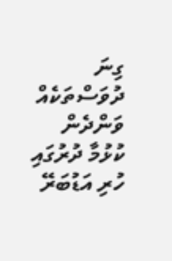ގިނަ ދުވަސްތަކެއް ވަންދެން ކުޅުމާ ދުރުގައި ހުރި އަޑުބަރޭ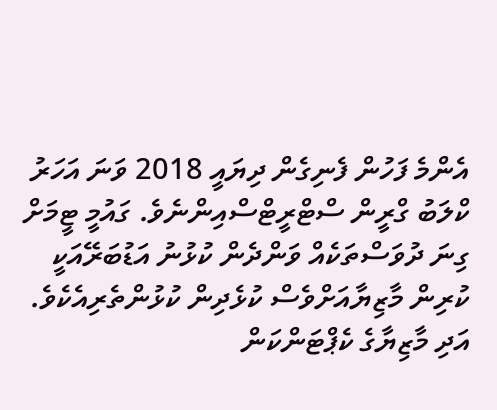އެންމެ ފަހުން ފެނިގެން ދިޔައީ 2018 ވަނަ އަހަރު ކްލަބު ގްރީން ސްޓްރީޓްސްއިންނެވެ. ގައުމީ ޓީމަށް ގިނަ ދުވަސްތަކެއް ވަންދެން ކުޅުނު އަޑުބަރޭއަކީ ކުރިން މާޒިޔާއަށްވެސް ކުޅެދިން ކުޅުންތެރިއެކެވެ. އަދި މާޒިޔާގެ ކެޕްޓަންކަން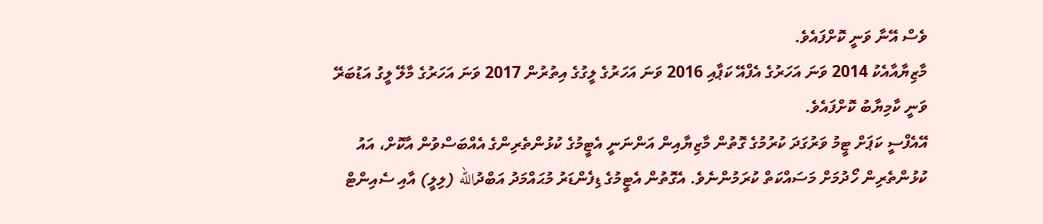ވެސް އޭނާ ވަނީ ކޮށްފައެވެ.
މާޒިޔާއާއެކު 2014 ވަނަ އަހަރުގެ އެފްއޭ ކަޕާއި 2016 ވަނަ އަހަރުގެ ލީގުގެ އިތުރުން 2017 ވަނަ އަހަރުގެ މާލޭ ލީގު އަޑުބަރޭ ވަނީ ކާމިޔާބު ކޮށްފައެވެ.
އޭއެފްސީ ކަޕަށް ޓީމު ވަރުގަދަ ކުރުމުގެ ގޮތުން މާޒިޔާއިން އަންނަނީ އެޓީމުގެ ކުޅުންތެރިންގެ އެއްބަސްވުން އާކޮށް، އައު ކުޅުންތެރިން ހޯދުމަށް މަސައްކަތް ކުރަމުންނެވެ. އެގޮތުން އެޓީމުގެ ޑިފެންޑަރު މުޙައްމަދު އަބްދުالله (ލިލީ) އާއި ސެއިންޓް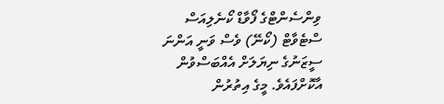ވިންސެންޓްގެ ފޯވާޑް ކޯނެލިއަސް ސްޓެވާޓް (ކޯނޭ) ވެސް ވަނީ އަންނަ ސީޒަނުގެ ނިޔަލަށް އެއްބަސްވުން އާކޮށްފައެވެ. މީގެ އިތުރުން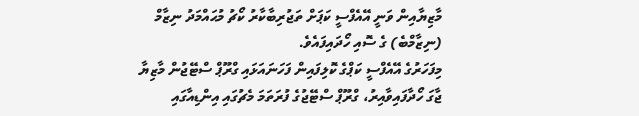މާޒިޔާއިން ވަނީ އޭއެފްސީ ކަޕަށް ތަޖުރިބާކާރު ކޯޗު މުޙައްމަދު ނިޒާމް (ނިޒާމްބެ) ގެ ސޮއި ހޯދައިފައެވެ.
މިފަހަރުގެ އޭއެފްސީ ކަޕްގެ ކޮލިފައިން ފަހަނައަޅައި ގްރޫޕް ސްޓޭޖުން މާޒިޔާ ޖާގަ ހޯދާފައިވާއިރު، ގްރޫޕް ސްޓޭޖުގެ ފުރަތަމަ މެޗުގައި އިންޑިއާގައި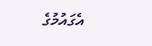އެގައުމުގެ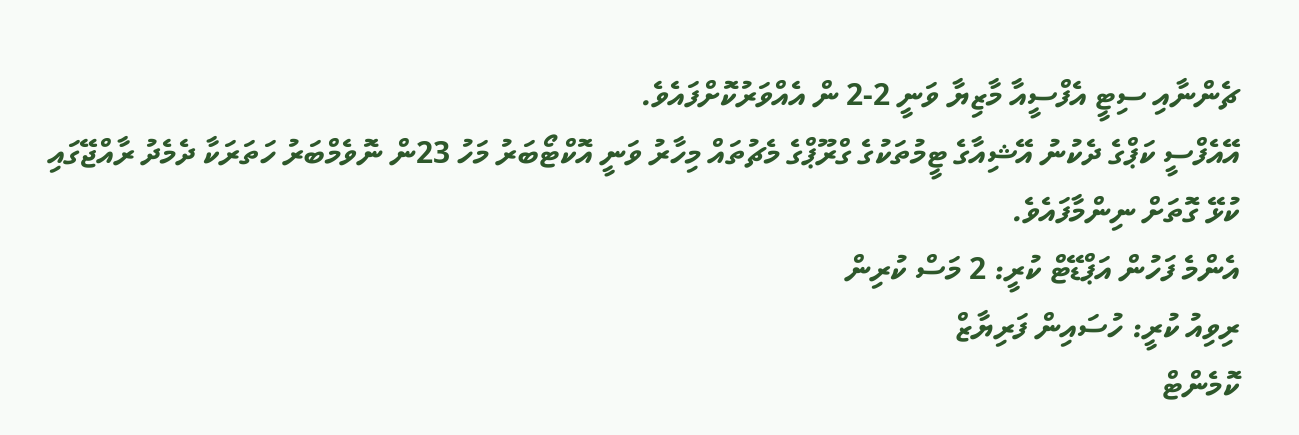ޗެންނާއި ސިޓީ އެފްސީއާ މާޒިޔާ ވަނީ 2-2 ން އެއްވަރުކޮށްފައެވެ.
އޭއެފްސީ ކަޕްގެ ދެކުނު އޭޝިއާގެ ޓީމުތަކުގެ ގްރޫޕްގެ މެޗުތައް މިހާރު ވަނީ އޮކްޓޯބަރު މަހު 23ން ނޮވެމްބަރު ހަތަރަކާ ދެމެދު ރާއްޖޭގައި ކުޅޭ ގޮތަށް ނިންމާފައެވެ.
އެންމެ ފަހުން އަޕްޑޭޓް ކުރީ: 2 މަސް ކުރިން
ރިވިއު ކުރީ: ހުސައިން ފަރިޔާޒް
ކޮމެންޓް